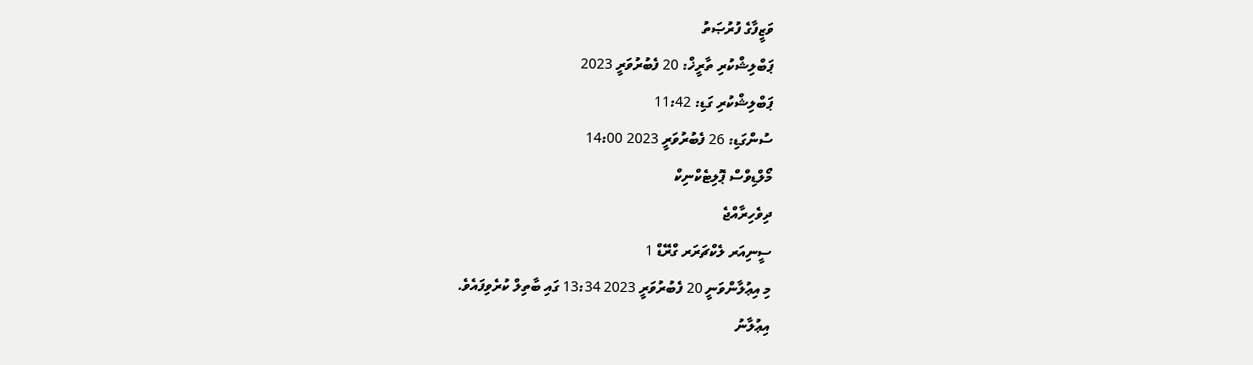ވަޒީފާގެ ފުރުޞަތު
ޕަބްލިޝްކުރި ތާރީޚް: 20 ފެބުރުވަރީ 2023
ޕަބްލިޝްކުރި ގަޑި: 11:42
ސުންގަޑި: 26 ފެބުރުވަރީ 2023 14:00
މޯލްޑިވްސް ޕޮލިޓެކްނިކް
ދިވެހިރާއްޖެ
ސީނިއަރ ލެކްޗަރަރ ގްރޭޑް 1
މި އިޢުލާންވަނީ 20 ފެބުރުވަރީ 2023 13:34 ގައި ބާތިލް ކުރެވިފައެވެ.
އިޢުލާނު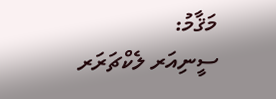މަޤާމު:
ސީނިއަރ ލެކްޗަރަރ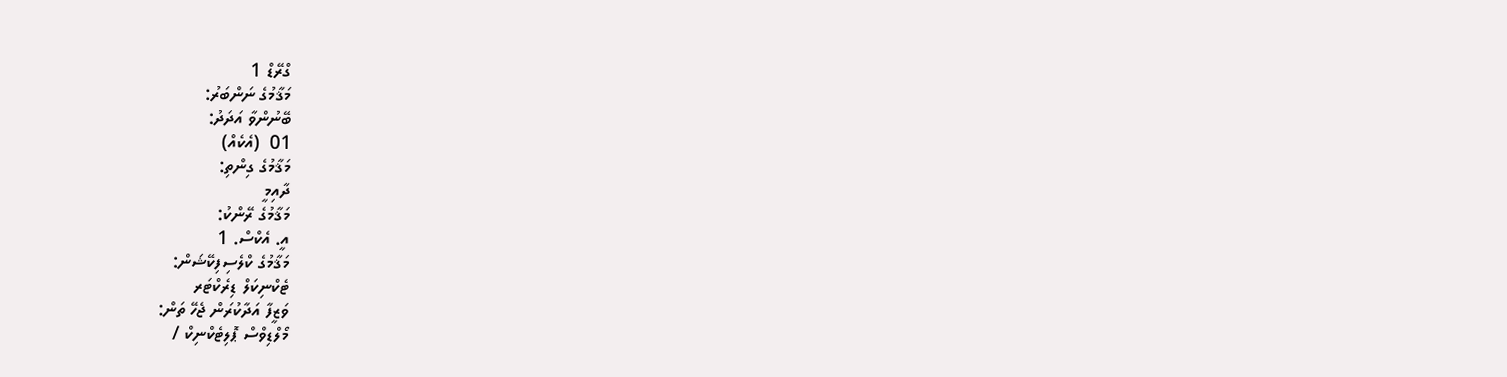ގްރޭޑް 1
މަޤާމުގެ ނަންބަރު:
ބޭނުންވާ އަދަދު:
01  (އެކެއް)
މަޤާމުގެ ގިންތި:
ދާއިމީ
މަޤާމުގެ ރޭންކު:
އީ. އެކްސް. 1
މަޤާމުގެ ކްލެސިފިކޭޝަން:
ޓެކްނިކަލް ޑިރެކްޓަރ
ވަޒީފާ އަދާކުރަން ޖެހޭ ތަން:
މޯލްޑިވްސް ޕޮލިޓެކްނިކް /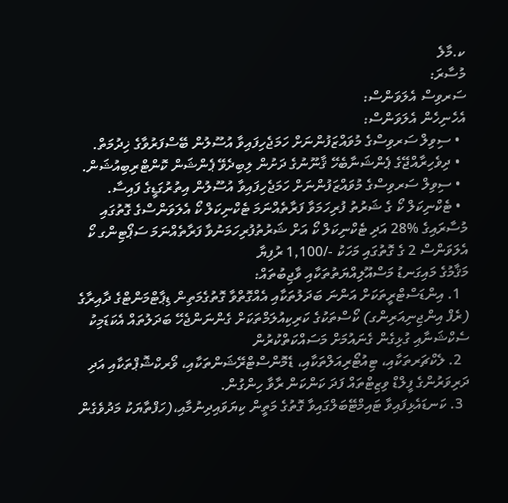ކ.މާލެ
މުސާރަ:
ސަރވިސް އެލަވަންސް:
އެހެނިހެން އެލަވަންސް:
  • ސިވިލް ސަރވިސްގެ މުވައްޒަފުންނަށް ހަމަޖެހިފައިވާ އުސޫލުން ބޭސްފަރުވާގެ ޚިދުމަތް.
  • ދިވެހިރާއްޖޭގެ ޕެންޝަނާބެހޭ ޤާނޫނުގެ ދަށުން ލިބިދެވޭ ޕެންޝަން ކޮންޓްރިބިއުޝަން.
  • ސިވިލް ސަރވިސްގެ މުވައްޒަފުންނަށް ހަމަޖެހިފައިވާ އުސޫލުން އިތުރުގަޑީގެ ފައިސާ.
  • ޓެކްނިކަލް ކޯ ގެ ޝަރުތު ފުރިހަމަވާ ފަރާތެއްނަމަ ޓެކްނިކަލް ކޯ އެލަވަންސްގެ ގޮތުގައި މުސާރައިގެ %28 އަދި ޓެކްނިކަލް ކޯ އަށް ޝަރުތުފުރިހަމަނުވާ ފަރާތެއްނަމަ ސަޕޯޓިންގ ކޯ އެލަވަންސް 2 ގެ ގޮތުގައި މަހަކު -/1,100 ރުފިޔާ
މަޤާމުގެ މައިގަނޑު މަސްއޫލިއްޔަތުތަކާއި ވާޖިބުތައް:
  1. އިންޑަސްޓްރީތަކަށް އަންނަ ބަދަލުތަކާއި އެއްގޮތްވާ ގޮތުގެމަތިން ޑިޕާޓްމަންޓްގެ ދާއިރާގެ (ރެފް އިންޖިނިއަރިންގ) ކޯސްތަކުގެ ކަރިކިއުލަމްތަކަށް ގެންނަންޖެހޭ ބަދަލުތައް އެކަޑަމިކު ސެކްޝަނާއި ގުޅިގެން ގެނައުމަށް މަސައްކަތްކުރުން
  2. ލެކްޗަރތަކާއި، ޓިއުޓޯރިއަލްތަކާއި، ޑެމޮންސްޓްރޭޝަންތަކާއި، ވޯރކްޝޮޕްތަކާއި އަދި ދަރިވަރުންގެ ފީލްޑް ވިޒިޓްތައް ފަދަ ކަންކަން ރާވާ ހިންގުން.
  3. ކަނޑައެޅިފައިވާ ޓައިމްޓޭބަލްގައިވާ ގޮތުގެ މަތީން ކިޔަވައިދިނުމާއި،(ހަފްތާޔަކު މަދުވެގެން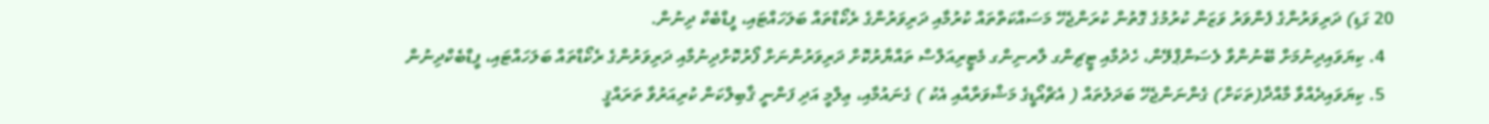20 ގަޑި) ދަރިވަރުންގެ ފެންވަރު ވަޒަން ކުރުމުގެ ގޮތުން ކުރަންޖެހޭ މަސައްކަތްތައް ކުރުމާއި ދަރިވަރުންގެ ރެކޯޑްތައް ބަލަހައްޓައި، ފީޑްބެކް ދިނުން.
  4. ކިޔަވައިދިނުމަށް ބޭނުންވާ ލެސަންޕްލޭން، ހެދުމާއި ޓީޗިންގ ލާރނިންގ މެޓީރިއަލްސް ތައްޔާރުކޮށް ދަރިވަރުންނަށް ފޯރުކޮށްދިނުމާއި ދަރިވަރުންގެ ރެކޯޑްތައް ބަލަހައްޓައި، ފީޑްބެކްދިނުން
  5. ކިޔަވައިދެއްވާ މާއްދާ(ތަކަށް) ގެންނަންޖެހޭ ބަދަލުތައް ( އެޗްއޯޑީގެ މަޝްވަރާއާއި އެކު ) ގެނައުމާއި، ޢިލްމީ އަދި ފަންނީ ޤާބިލްކަން ކުރިއަރުވާ ތަރައްޤީ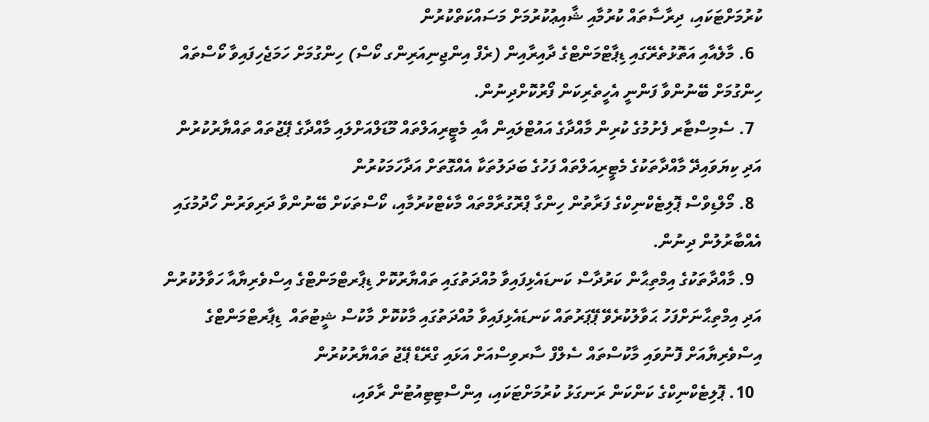ކުރުމަށްޓަކައި، ދިރާސާތައް ކުރުމާއި ޝާއިޢުކުރުމަށް މަސައްކަތްކުރުން
  6. މާލެއާއި އަތޮޅުތެރޭގައި ޑިޕާޓްމަންޓްގެ ދާއިރާއިން (ރެފް އިންޖިނިއަރިންގ ކޯސް) ހިންގުމަށް ހަމަޖެހިފައިވާ ކޯސްތައް ހިންގުމަށް ބޭނުންވާ ފަންނީ އެހީތެރިކަން ފޯރުކޮށްދިނުން.
  7. ސެމިސްޓާރ ފެށުމުގެ ކުރިން މާއްދާގެ އައުޓްލައިން އާއި މެޓީރިއަލްތައް މޫޑަލްއަށްލައި މާއްދާގެ ޕޭޖުތައް ތައްޔާރުކުރުން އަދި ކިޔަވައިދޭ މާއްދާތަކުގެ މެޓީރިއަލްތައް ފަހުގެ ބަދަލުތަކާ އެއްގޮތަށް އަދާހަމަކުރުން
  8. މޯލްޑިވްސް ޕޮލިޓެކްނިކްގެ ފަރާތުން ހިންގާ ޕްރޮގުރާމްތައް މާކެޓްކުރުމާއި، ކޯސްތަކަށް ބޭނުންވާ ދަރިވަރުން ހޯދުމުގައި އެއްބާރުލުން ދިނުން.
  9. މާއްދާތަކުގެ އިމްތިޙާން ކަރުދާސް ކަނޑައެޅިފައިވާ މުއްދަތުގައި ތައްޔާރުކޮށް ޑިޕާރޓްމަންޓްގެ އިސްވެރިޔާއާ ހަވާލުކުރުން އަދި އިމްތިޙާނަށްފަހު ޙަވާލުކުރެވޭ ޕޭޕަރުތައް ކަނޑައެޅިފައިވާ މުއްދަތުގައި މާކުކޮށް މާކުސް ޝީޓުތައް  ޑިޕާރޓްމަންޓްގެ އިސްވެރިޔާއަށް ފޮނުވައި މާކުސްތައް ސެލްފް ސާރވިސްއަށް އަޅައި ގްރޭޑް ޕޭޖު ތައްޔާރުކުރުން
  10. ޕޮލިޓެކްނިކްގެ ކަންކަން ރަނގަޅު ކުރުމަށްޓަކައި، އިންސްޓިޓިއުޓުން ރާވައި،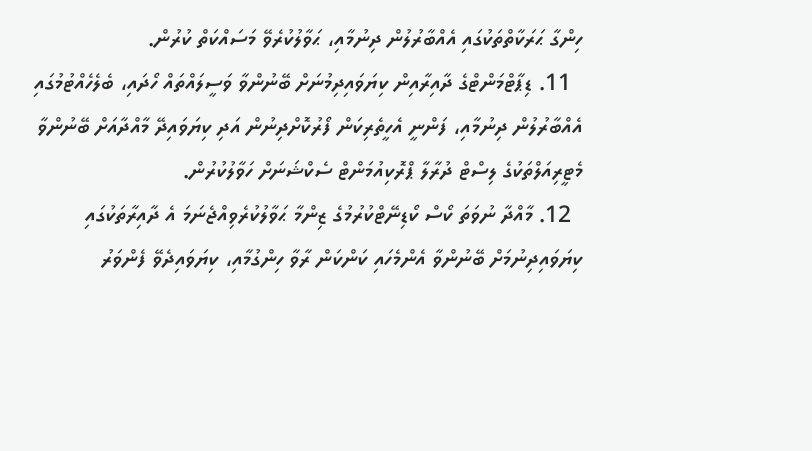ހިންގާ ޙަރަކާތްތަކުގައި އެއްބާރުލުން ދިނުމާއި، ޙަވާލުކުރެވޭ މަސައްކަތް ކުރުން.
  11. ޑިޕާޓްމަންޓްގެ ދާއިރާއިން ކިޔަވައިދިމުނަށް ބޭނުންވާ ވަސީލައްތައް ހޯދައި، ބެލެހެއްޓުމުގައި އެއްބާރުލުން ދިނުމާއި، ފަންނީ އެހީތެރިކަން ފޯރުކޮށްދިނުން އަދި ކިޔަވައިދޭ މާއްދާއަށް ބޭނުންވާ މެޓީރިއަލްތަކުގެ ލިސްޓް ދުރާލާ ޕްރޮކިއުމަންޓް ސެކްޝަނަށް ހަވާލުކުރުން.
  12. މާއްދާ ނުވަތަ ކޯސް ކޯޑިނޭޓްކުރުމުގެ ޒިންމާ ޙަވާލުކުރެވިއްޖެނަމަ އެ ދާއިރާތަކުގައި ކިޔަވައިދިނުމަށް ބޭނުންވާ އެންމެހައި ކަންކަން ރާވާ ހިންގުމާއި، ކިޔަވައިދެވޭ ފެންވަރު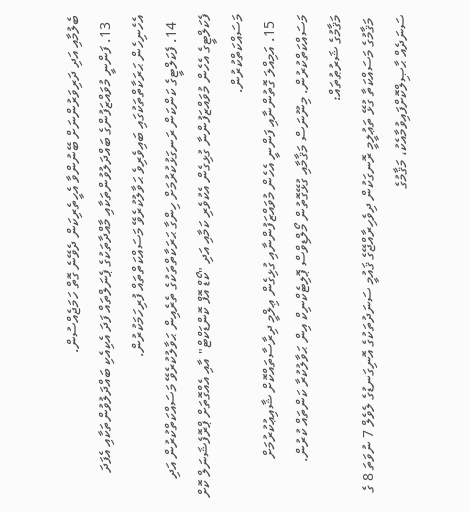ބެލުމާއި އަދި ދަރިވަރުންނަށް ބޭނުންވާ އެހީތެރިކަން ދެވޭނެ ގޮތް ހަމަޖެއްސުން.
  13. ފަންނީ މުވައްޒަފުންގެ ބައްދަލުވުންތަކާއި މާއްދާތަކުގެ ޕެނަލްތައް ފަދަ އެކިއެކި ބައްދަލުވުންތަކާއި އެފަދަ އެހެނިހެން ޙަރަކާތްތަކުގައި ބައިވެރިވެ ޙަވާލުކުރެވޭ މަސައްކަތްތައް ފުރިހަމަކުރުން.
  14. ފެކަލްޓީގެ ކަންކަން ރަނގަޅުކުރުމަށް ހިންގާ ޙަރަކާތްތަކުގެ ތެރެއިން ޙަވާލުކުރެވޭ މަސައްކަތްކުރުން އަދި ފެކަލްޓީގެ އެހެން މުވައްޒަފުންނާ ގުޅިގެން އެކުވެރި ކަމާއި އަދި "ކޯޑް އޮފް ކޮންޑަކްޓް" އާއި އެއްގޮތަށް ޕްރޮފެޝަނަލް ކޮށް މަސައްކަތްކުރުން.
  15. އަމިއްލަ ގޮތުންނާއި ފަންނީ އެހެން މުވައްޒަފުންނާއި ގުޅިގެން ޢިލްމީ ދިރާސާތައްކޮށް ޝާއިޢުކުރުމަށް މަސައްކަތްކުރުން. މިނޫނަސް މަޤާމާއި ގުޅޭގޮތުން މޯލްޑިވްސް ޕޮލިޓެކްނިކް އިން ޙަވާލުކުރާ ކަންތައް ކުރުން.
މަޤާމުގެ ޝަރުޠުތައް:
 މަޤާމުގެ މަސައްކަތާ ގުޅޭ ތަޢުލީމީ ރޮނގަކުން ދިވެހިރާއްޖޭގެ ޤައުމީ ސަނަދުތަކުގެ އޮނިގަނޑުގެ ލެވެލް 7 ނުވަތަ 8 ގެ ސަނަދެއް ޙާޞިލްކޮށްފައިވުމާއެކު، މަޤާމުގެ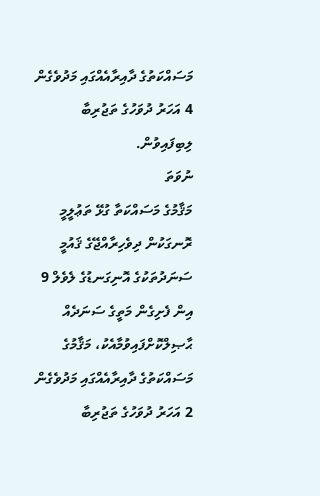މަސައްކަތުގެ ދާއިރާއެއްގައި މަދުވެގެން 4 އަހަރު ދުވަހުގެ ތަޖުރިބާ ލިބިފައިވުން.
ނުވަތަ
މަޤާމުގެ މަސައްކަތާ ގުޅޭ ތަޢުލީމީ ރޮނގަކުން ދިވެހިރާއްޖޭގެ ޤައުމީ ސަނަދުތަކުގެ އޮނިގަނޑުގެ ލެވެލް 9 އިން ފެށިގެން މަތީގެ ސަނަދެއް ޙާޞިލްކޮށްފައިވުމާއެކު، މަޤާމުގެ މަސައްކަތުގެ ދާއިރާއެއްގައި މަދުވެގެން 2 އަހަރު ދުވަހުގެ ތަޖުރިބާ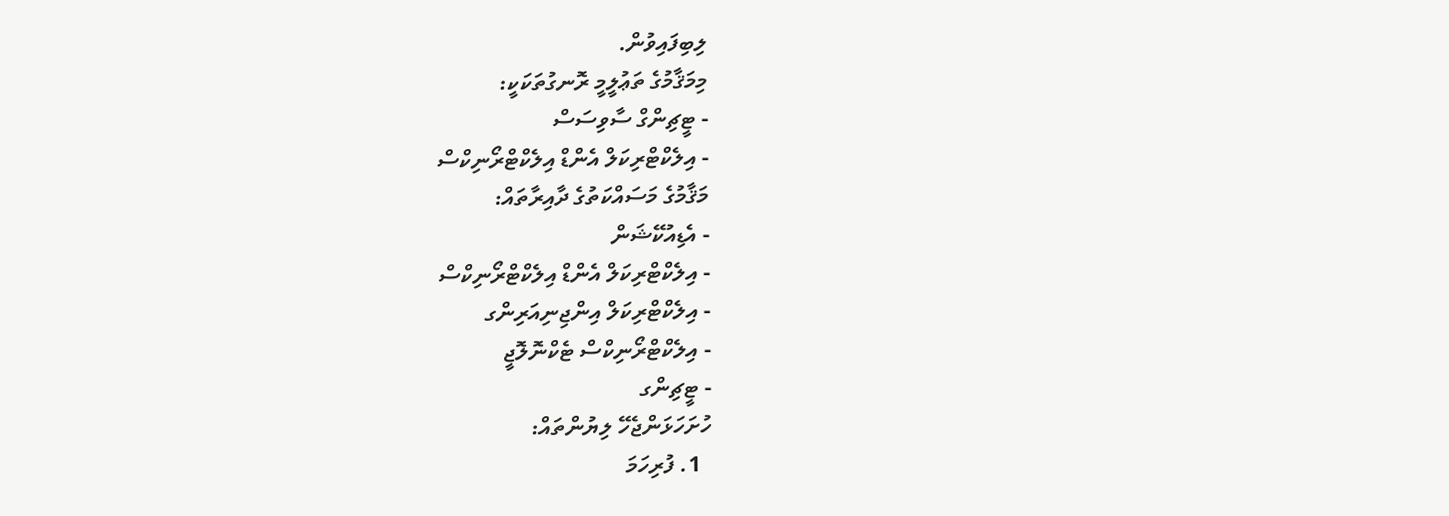ލިބިފައިވުން.
މިމަޤާމުގެ ތަޢުލީމީ ރޮނގުތަކަކީ:
- ޓީޗިންގް ސާވިސަސް
- އިލެކްޓްރިކަލް އެންޑް އިލެކްޓްރޯނިކްސް
މަޤާމުގެ މަސައްކަތުގެ ދާއިރާތައް:
- އެޑިއުކޭޝަން
- އިލެކްޓްރިކަލް އެންޑް އިލެކްޓްރޯނިކްސް
- އިލެކްޓްރިކަލް އިންޖިނިއަރިންގ
- އިލެކްޓްރޯނިކްސް ޓެކްނޮލޮޖީ
- ޓީޗިންގ
ހުށަހަޅަންޖެހޭ ލިޔުންތައް:
  1. ފުރިހަމަ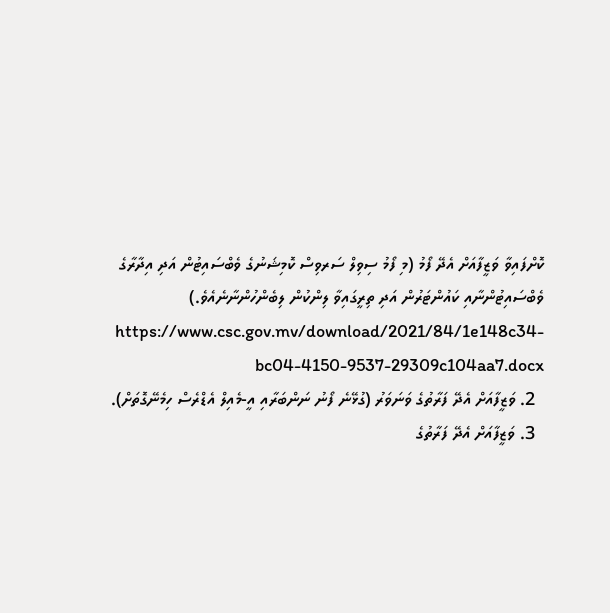ކޮށްފައިވާ ވަޒީފާއަށް އެދޭ ފޯމު (މި ފޯމު ސިވިލް ސަރވިސް ކޮމިޝަނުގެ ވެބްސައިޓުން އަދި އިދާރާގެ ވެބްސައިޓުންނާއި ކައުންޓަރުން އަދި ތިރީގައިވާ ލިންކުން ލިބެންހުންނާނެއެވެ.)  https://www.csc.gov.mv/download/2021/84/1e148c34-bc04-4150-9537-29309c104aa7.docx
  2. ވަޒީފާއަށް އެދޭ ފަރާތުގެ ވަނަވަރު (ގުޅޭނެ ފޯނު ނަންބަރާއި އީ-މެއިލް އެޑްރެސް ހިމެނޭގޮތަށް).
  3. ވަޒީފާއަށް އެދޭ ފަރާތުގެ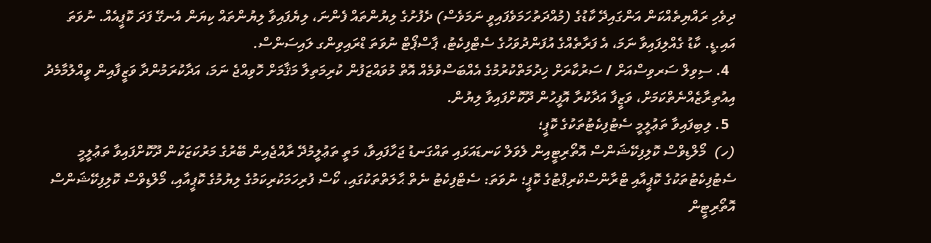ދިވެހި ރައްޔިތެއްކަން އަންގައިދޭ ކާޑުގެ (މުއްދަތުހަމަވެފައިވީ ނަމަވެސް) ދެފުށުގެ ލިޔުންތައް ފެންނަ، ލިޔެފައިވާ ލިޔުންތައް ކިޔަން އެނގޭ ފަދަ ކޮޕީއެއް. ނުވަތަ އައި.ޑީ. ކާޑު ގެއްލިފައިވާ ނަމަ، އެ ފަރާތެއްގެ އުފަންދުވަހުގެ ސެޓްފިކެޓު، ޕާސްޕޯޓް ނުވަތަ ޑްރައިވިންގ ލައިސަންސް.
  4. ސިވިލް ސަރވިސްއަށް / ސަރުކާރަށް ޚިދުމަތްކުރުމުގެ އެއްބަސްވުމެއް އޮތް މުވައްޒަފުން ކުރިމަތިލާ މަޤާމަށް ހޮވިއްޖެ ނަމަ، އަދާކުރަމުންދާ ވަޒީފާއިން ވީއްލުމާމެދު އިއުތިރާޒެއްނެތްކަމަށް، ވަޒީފާ އަދާކުރާ އޮފީހުން ދޫކޮށްފައިވާ ލިޔުން.
  5. ލިބިފައިވާ ތަޢުލީމީ ސެޓުފިކެޓުތަކުގެ ކޮޕީ؛
(ހ)  މޯލްޑިވްސް ކޮލިފިކޭޝަންސް އޮތޯރިޓީއިން ލެވަލް ކަނޑައަޅައި ތައްގަނޑު ޖަހާފައިވާ، މަތީ ތަޢުލީމުދޭ ރާއްޖެއިން ބޭރުގެ މަރުކަޒަކުން ދޫކޮށްފައިވާ ތަޢުލީމީ ސެޓުފިކެޓުތަކުގެ ކޮޕީއާއި ޓްރާންސްކްރިޕްޓުގެ ކޮޕީ؛ ނުވަތަ: ސެޓްފިކެޓު ނެތް ޙާލަތްތަކުގައި، ކޯސް ފުރިހަމަކުރިކަމުގެ ލިޔުމުގެ ކޮޕީއާއި، މޯލްޑިވްސް ކޮލިފިކޭޝަންސް އޮތޯރިޓީން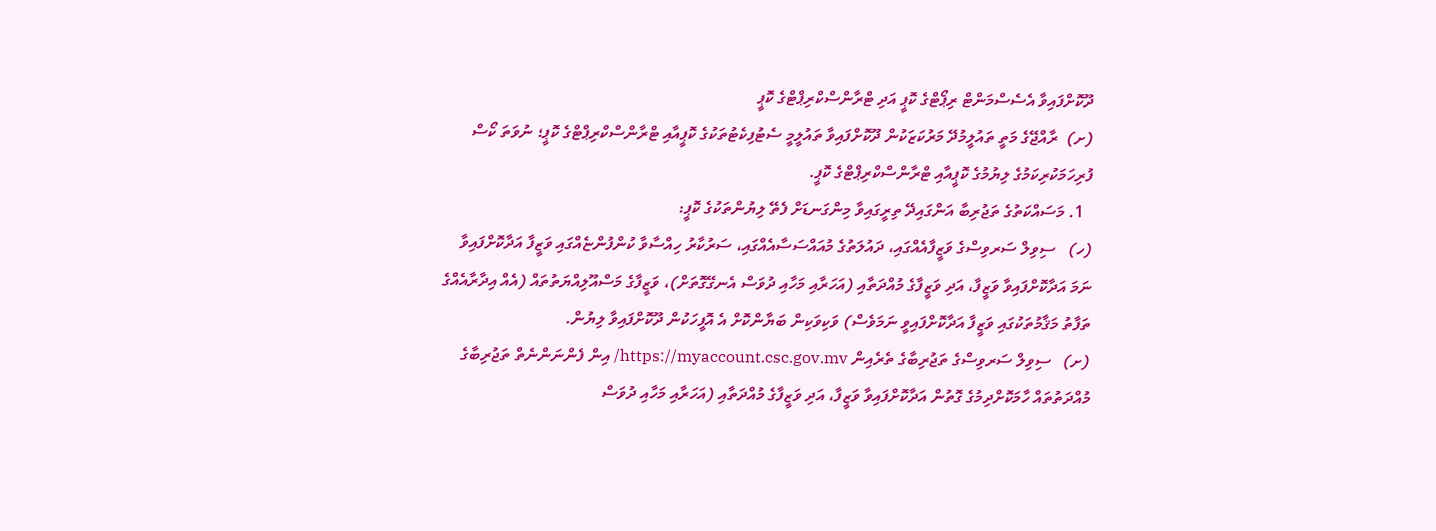ދޫކޮށްފައިވާ އެސެސްމަންޓް ރިޕޯޓްގެ ކޮޕީ އަދި ޓްރާންސްކްރިޕްޓްގެ ކޮޕީ
(ށ)  ރާއްޖޭގެ މަތީ ތައުލީމުދޭ މަރުކަޒަކުން ދޫކޮށްފައިވާ ތައުލީމީ ސެޓުފިކެޓުތަކުގެ ކޮޕީއާއި ޓްރާންސްކްރިޕްޓްގެ ކޮޕީ؛ ނުވަތަ ކޯސް ފުރިހަމަކުރިކަމުގެ ލިޔުމުގެ ކޮޕީއާއި ޓްރާންސްކްރިޕްޓްގެ ކޮޕީ.
  1. މަސައްކަތުގެ ތަޖުރިބާ އަންގައިދޭ ތިރީގައިވާ މިންގަނޑަށް ފެތޭ ލިޔުންތަކުގެ ކޮޕީ:
(ހ)   ސިވިލް ސަރވިސްގެ ވަޒީފާއެއްގައި، ދައުލަތުގެ މުއައްސަސާއެއްގައި، ސަރުކާރު ހިއްސާވާ ކުންފުންޏެއްގައި ވަޒީފާ އަދާކޮށްފައިވާ ނަމަ އަދާކޮށްފައިވާ ވަޒީފާ، އަދި ވަޒީފާގެ މުއްދަތާއި (އަހަރާއި މަހާއި ދުވަސް އެނގޭގޮތަށް)، ވަޒީފާގެ މަސްއޫލިއްޔަތުތައް (އެއް އިދާރާއެއްގެ ތަފާތު މަޤާމުތަކުގައި ވަޒީފާ އަދާކޮށްފައިވީ ނަމަވެސް) ވަކިވަކިން ބަޔާންކޮށް އެ އޮފީހަކުން ދޫކޮށްފައިވާ ލިޔުން.
(ށ)   ސިވިލް ސަރވިސްގެ ތަޖުރިބާގެ ތެރެއިން https://myaccount.csc.gov.mv/ އިން ފެންނަންނެތް ތަޖުރިބާގެ މުއްދަތުތައް ހާމަކޮށްދިމުގެ ގޮތުން އަދާކޮށްފައިވާ ވަޒީފާ، އަދި ވަޒީފާގެ މުއްދަތާއި (އަހަރާއި މަހާއި ދުވަސް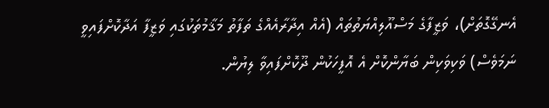އެނގޭގޮތަށް)، ވަޒީފާގެ މަސްއޫލިއްޔަތުތައް (އެއް އިދާރާއެއްގެ ތަފާތު މަޤާމުތަކުގައި ވަޒީފާ އަދާކޮށްފައިވީ ނަމަވެސް) ވަކިވަކިން ބަޔާންކޮށް އެ އޮފީހަކުން ދޫކޮށްފައިވާ ލިޔުން.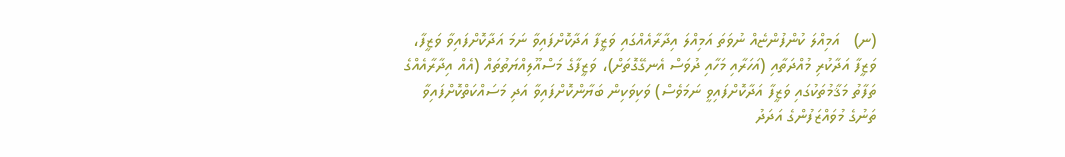(ނ)   އަމިއްލަ ކުންފުންޏެއް ނުވަތަ އަމިއްލަ އިދާރާއެއްގައި ވަޒީފާ އަދާކޮށްފައިވާ ނަމަ އަދާކޮށްފައިވާ ވަޒީފާ، ވަޒީފާ އަދާކުރި މުއްދަތާއި (އަހަރާއި މަހާއި ދުވަސް އެނގޭގޮތަށް)، ވަޒީފާގެ މަސްއޫލިއްޔަތުތައް (އެއް އިދާރާއެއްގެ ތަފާތު މަޤާމުތަކުގައި ވަޒީފާ އަދާކޮށްފައިވީ ނަމަވެސް) ވަކިވަކިން ބަޔާންކޮށްފައިވާ އަދި މަސައްކަތްކޮށްފައިވާ ތަނުގެ މުވައްޒަފުންގެ އަދަދު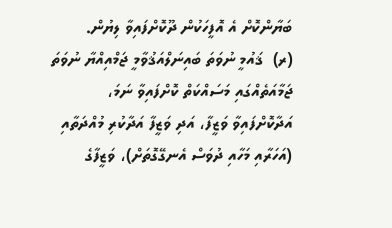ބަޔާންކޮށް އެ އޮފީހަކުން ދޫކޮށްފައިވާ ލިޔުން.
(ރ)  ޤައުމީ ނުވަތަ ބައިނަލްއަޤުވާމީ ޖަމްއިއްޔާ ނުވަތަ ޖަމާއަތެއްގައި މަސައްކަތް ކޮށްފައިވާ ނަމަ، އަދާކޮށްފައިވާ ވަޒީފާ، އަދި ވަޒީފާ އަދާކުރި މުއްދަތާއި (އަހަރާއި މަހާއި ދުވަސް އެނގޭގޮތަށް)، ވަޒީފާގެ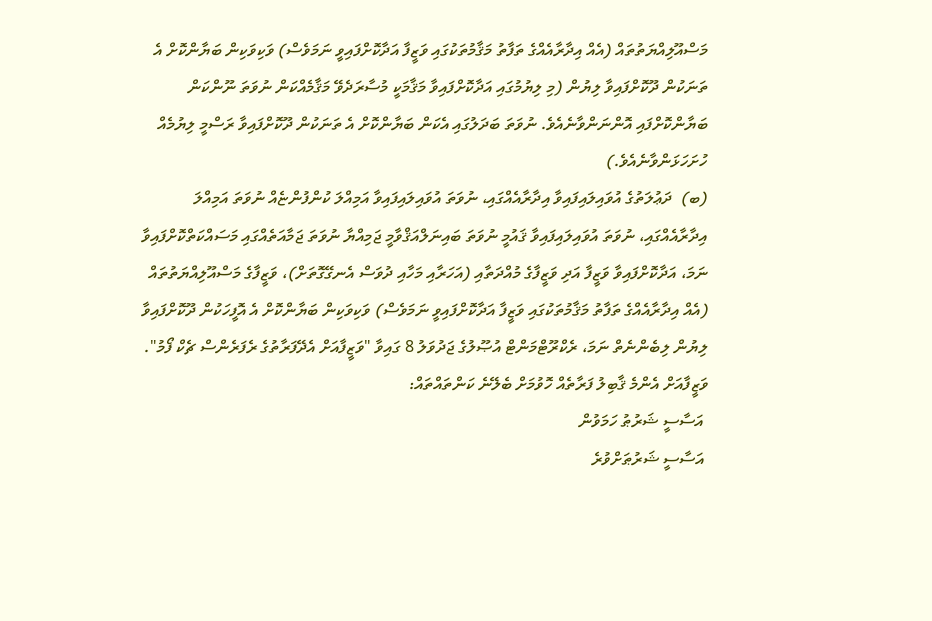މަސްއޫލިއްޔަތުތައް (އެއް އިދާރާއެއްގެ ތަފާތު މަޤާމުތަކުގައި ވަޒީފާ އަދާކޮށްފައިވީ ނަމަވެސް) ވަކިވަކިން ބަޔާންކޮށް އެ ތަނަކުން ދޫކޮށްފައިވާ ލިޔުން (މި ލިޔުމުގައި އަދާކޮށްފައިވާ މަޤާމަކީ މުސާރަދެވޭ މަޤާމެއްކަން ނުވަތަ ނޫންކަން ބަޔާންކޮށްފައި އޮންނަންވާނެއެވެ. ނުވަތަ ބަދަލުގައި އެކަން ބަޔާންކޮށް އެ ތަނަކުން ދޫކޮށްފައިވާ ރަސްމީ ލިޔުމެއް ހުށަހަޅަންވާނެއެވެ.)
(ބ)  ދަޢުލަތުގެ އުވައިލައިފައިވާ އިދާރާއެއްގައި، ނުވަތަ އުވައިލައިފައިވާ އަމިއްލަ ކުންފުންޏެއް ނުވަތަ އަމިއްލަ އިދާރާއެއްގައި، ނުވަތަ އުވައިލައިފައިވާ ޤައުމީ ނުވަތަ ބައިނަލްއަޤްވާމީ ޖަމިއްޔާ ނުވަތަ ޖަމާއަތެއްގައި މަސައްކަތްކޮށްފައިވާ ނަމަ، އަދާކޮށްފައިވާ ވަޒީފާ އަދި ވަޒީފާގެ މުއްދަތާއި (އަހަރާއި މަހާއި ދުވަސް އެނގޭގޮތަށް)، ވަޒީފާގެ މަސްއޫލިއްޔަތުތައް (އެއް އިދާރާއެއްގެ ތަފާތު މަޤާމުތަކުގައި ވަޒީފާ އަދާކޮށްފައިވީ ނަމަވެސް) ވަކިވަކިން ބަޔާންކޮށް އެ އޮފީހަކުން ދޫކޮށްފައިވާ ލިޔުން ލިބެންނެތް ނަމަ، ރެކްރޫޓްމަންޓް އުޞޫލުގެ ޖަދުވަލު 8 ގައިވާ "ވަޒީފާއަށް އެދޭފަރާތުގެ ރެފަރެންސް ޗެކް ފޯމު".
ވަޒީފާއަށް އެންމެ ޤާބިލު ފަރާތެއް ހޮވުމަށް ބެލޭނެ ކަންތައްތައް:
 އަސާސީ ޝަރުޠު ހަމަވުން
 އަސާސީ ޝަރުޠަށްވުރެ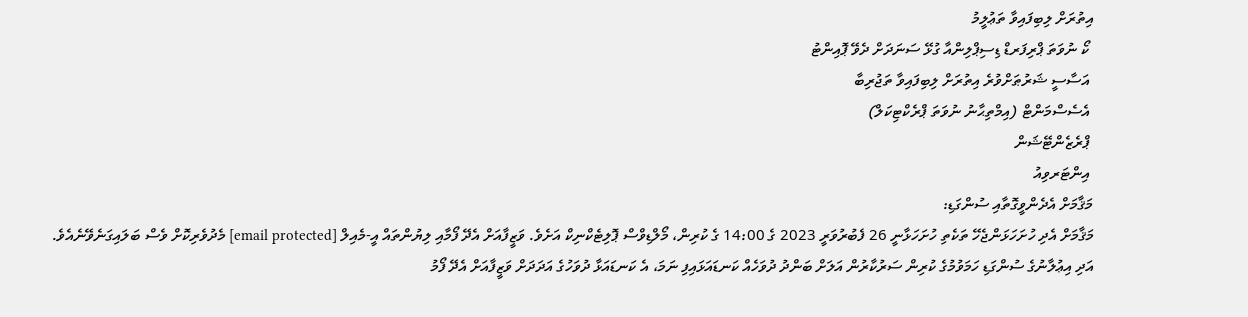އިތުރަށް ލިބިފައިވާ ތަޢުލީމު
 ކޯ ނުވަތަ ޕްރިފަރޑް ޑިސިޕްލިންއާ ގުޅޭ ސަނަދަށް ދެވޭ ޕޮއިންޓު
 އަސާސީ ޝަރުޠަށްވުރެ އިތުރަށް ލިބިފައިވާ ތަޖުރިބާ
 އެސެސްމަންޓް (އިމްތިޙާނު ނުވަތަ ޕްރެކްޓިކަލް)
 ޕްރެޒެންޓޭޝަން
 އިންޓަރވިއު
މަޤާމަށް އެދެންވީގޮތާއި ސުންގަޑި:
މަޤާމަށް އެދި ހުށަހަޅަންޖެހޭ ތަކެތި ހުށަހަޅާނީ 26 ފެބުރުވަރީ 2023 ގެ 14:00 ގެ ކުރިން، މޯލްޑިވްސް ޕޮލިޓެކްނިކް އަށެވެ. ވަޒީފާއަށް އެދޭ ފޯމާއި ލިޔުންތައް އީ-މެއިލް [email protected] މެދުވެރިކޮށް ވެސް ބަލައިގަނެވޭނެއެވެ.
އަދި އިޢުލާނުގެ ސުންގަޑި ހަމަވުމުގެ ކުރިން ސަރުކާރުން އަލަށް ބަންދު ދުވަހެއް ކަނޑައަޅައިފި ނަމަ، އެ ކަނޑައަޅާ ދުވަހުގެ އަދަދަށް ވަޒީފާއަށް އެދޭ ފޯމު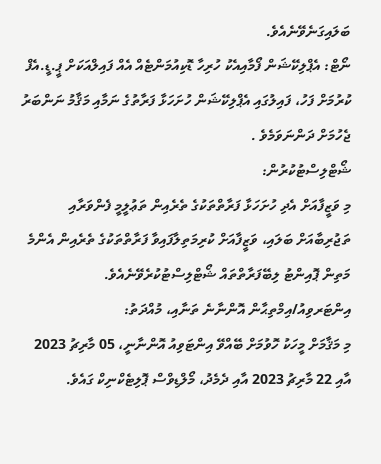ބަލައިގަނެވޭނެއެވެ.
ނޯޓް: އެޕްލިކޭޝަން ފޯމާއިއެކު ހުރިހާ ޑޮކިއުމަންޓެއް އެއް ފައިލްއަކަށް ޕީ.ޑީ.އެފް ކުރުމަށް ފަހު، ފައިލުގައި އެޕްލިކޭޝަން ހުށަހަޅާ ފަރާތުގެ ނަމާއި މަޤާމު ނަންބަރު ޖެހުމަށް ދަންނަވަމެވެ .
ޝޯޓްލިސްޓުކުރުން:
މި ވަޒީފާއަށް އެދި ހުށަހަޅާ ފަރާތްތަކުގެ ތެރެއިން ތަޢުލީމީ ފެންވަރާއި ތަޖުރިބާއަށް ބަލައި، ވަޒީފާއަށް ކުރިމަތިލާފައިވާ ފަރާތްތަކުގެ ތެރެއިން އެންމެ މަތިން ޕޮއިންޓު ލިބޭފަރާތްތައް ޝޯޓްލިސްޓުކުރެވޭނެއެވެ.
އިންޓަރވިއު/އިމްތިޙާން އޮންނާނެ ތަނާއި، މުއްދަތު:
މި މަޤާމަށް މީހަކު ހޮވުމަށް ބޭއްވޭ އިންޓަވިއު އޮންނާނީ، 05 މާރިޗު 2023 އާއި 22 މާރިޗު 2023 އާއި ދެމެދު، މޯލްޑިވްސް ޕޮލިޓެކްނިކް ގައެވެ.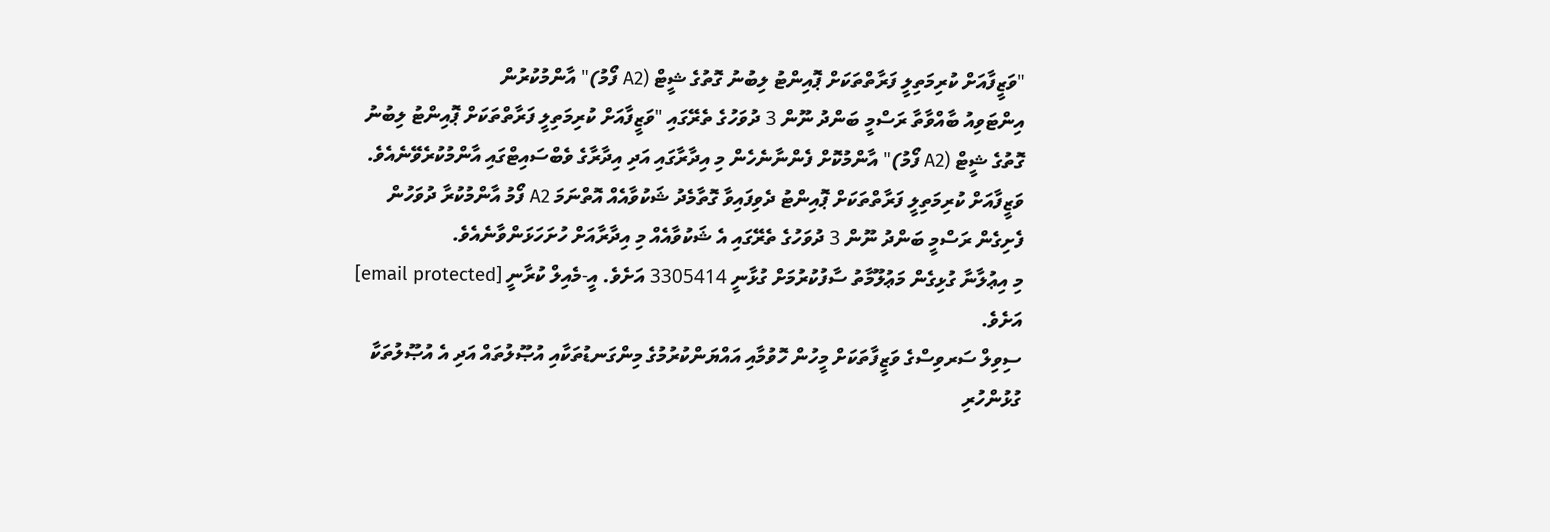"ވަޒީފާއަށް ކުރިމަތިލީ ފަރާތްތަކަށް ޕޮއިންޓު ލިބުނު ގޮތުގެ ޝީޓް (A2 ފޯމު)" އާންމުކުރުން
އިންޓަވިއު ބާއްވާތާ ރަސްމީ ބަންދު ނޫން 3 ދުވަހުގެ ތެރޭގައި "ވަޒީފާއަށް ކުރިމަތިލީ ފަރާތްތަކަށް ޕޮއިންޓު ލިބުނު ގޮތުގެ ޝީޓް (A2 ފޯމު)" އާންމުކޮށް ފެންނާނެހެން މި އިދާރާގައި އަދި އިދާރާގެ ވެބްސައިޓްގައި އާންމުކުރެވޭނެއެވެ. ވަޒީފާއަށް ކުރިމަތިލީ ފަރާތްތަކަށް ޕޮއިންޓު ދެވިފައިވާ ގޮތާމެދު ޝަކުވާއެއް އޮތްނަމަ A2 ފޯމު އާންމުކުރާ ދުވަހުން ފެށިގެން ރަސްމީ ބަންދު ނޫން 3 ދުވަހުގެ ތެރޭގައި އެ ޝަކުވާއެއް މި އިދާރާއަށް ހުށަހަޅަންވާނެއެވެ.
މި އިޢުލާނާ ގުޅިގެން މަޢުލޫމާތު ސާފުކުރުމަށް ގުޅާނީ 3305414 އަށެވެ. އީ-މެއިލް ކުރާނީ [email protected] އަށެވެ.
ސިވިލް ސަރވިސްގެ ވަޒީފާތަކަށް މީހުން ހޮވުމާއި އައްޔަންކުރުމުގެ މިންގަނޑުތަކާއި އުޞޫލުތައް އަދި އެ އުޞޫލުތަކާ ގުޅުންހުރި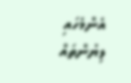އެންމެހައި ލިޔުންތައް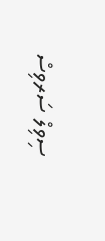ސިވިލް ސަރވިސް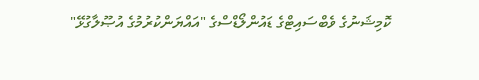ކޮމިޝަނުގެ ވެބްސައިޓްގެ ޑައުންލޯޑްސްގެ "އައްޔަންކުރުމުގެ އުޞޫލާގުޅޭ"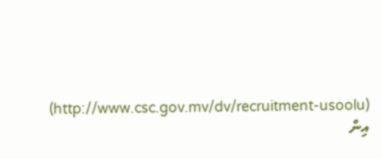(http://www.csc.gov.mv/dv/recruitment-usoolu) އިން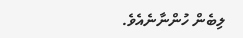ލިބެން ހުންނާނެއެވެ.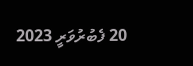20 ފެބުރުވަރީ 2023